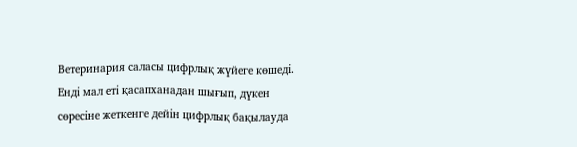Ветеринария саласы цифрлық жүйеге көшеді. Енді мал еті қасапханадан шығып, дүкен сөресіне жеткенге дейін цифрлық бақылауда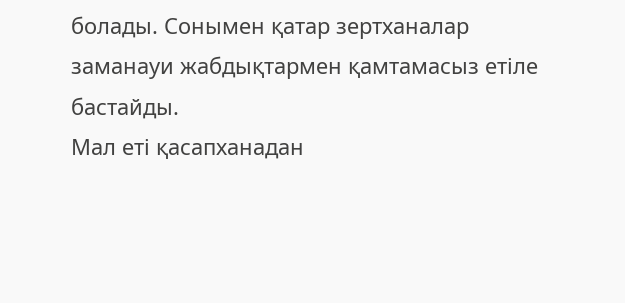болады. Сонымен қатар зертханалар заманауи жабдықтармен қамтамасыз етіле бастайды.
Мал еті қасапханадан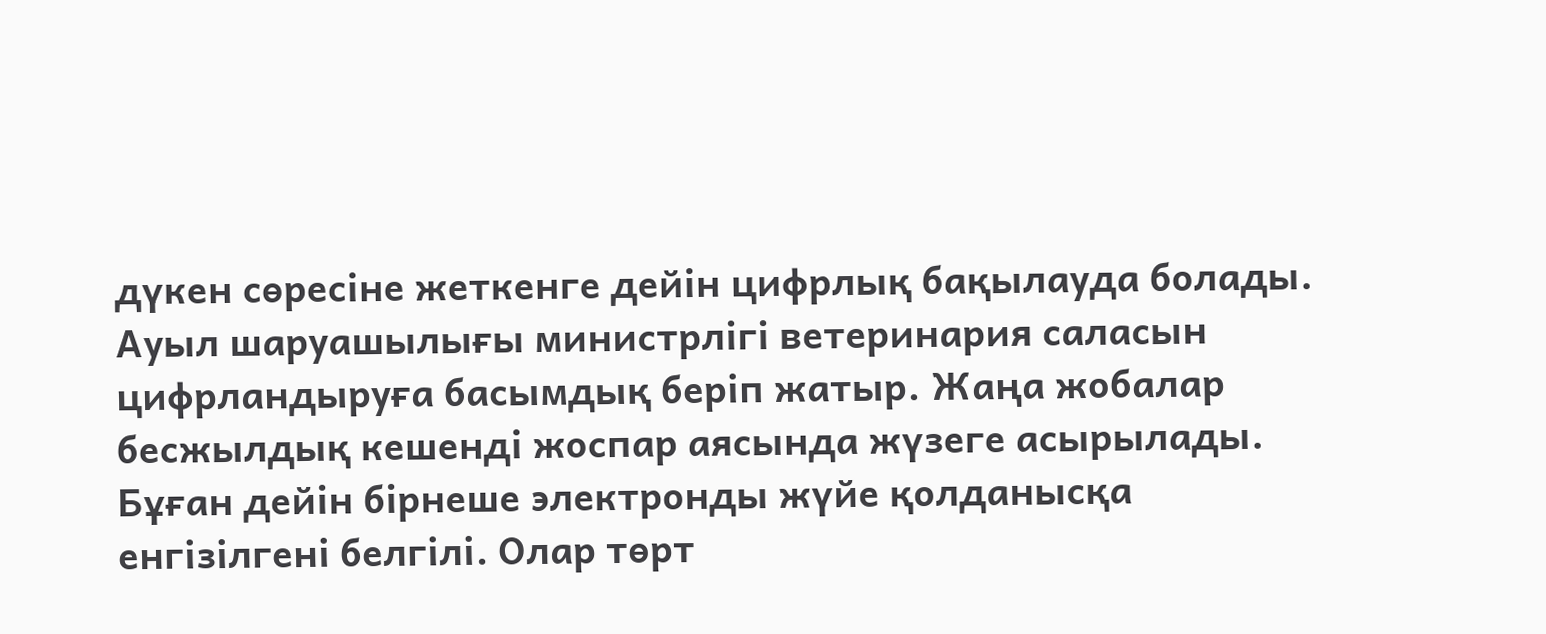дүкен сөресіне жеткенге дейін цифрлық бақылауда болады. Ауыл шаруашылығы министрлігі ветеринария саласын цифрландыруға басымдық беріп жатыр. Жаңа жобалар бесжылдық кешенді жоспар аясында жүзеге асырылады. Бұған дейін бірнеше электронды жүйе қолданысқа енгізілгені белгілі. Олар төрт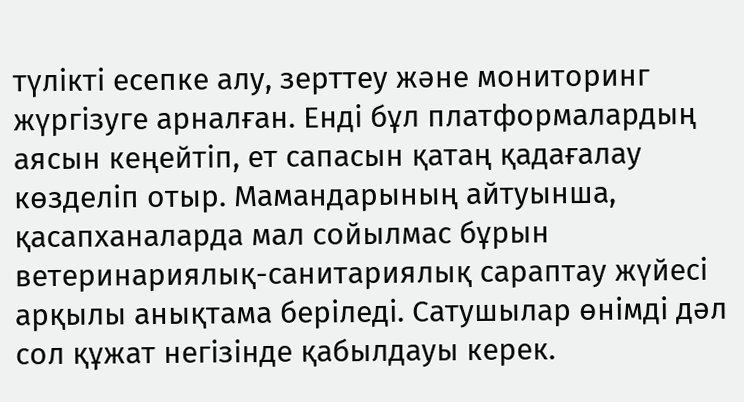түлікті есепке алу, зерттеу және мониторинг жүргізуге арналған. Енді бұл платформалардың аясын кеңейтіп, ет сапасын қатаң қадағалау көзделіп отыр. Мамандарының айтуынша, қасапханаларда мал сойылмас бұрын ветеринариялық-санитариялық сараптау жүйесі арқылы анықтама беріледі. Сатушылар өнімді дәл сол құжат негізінде қабылдауы керек.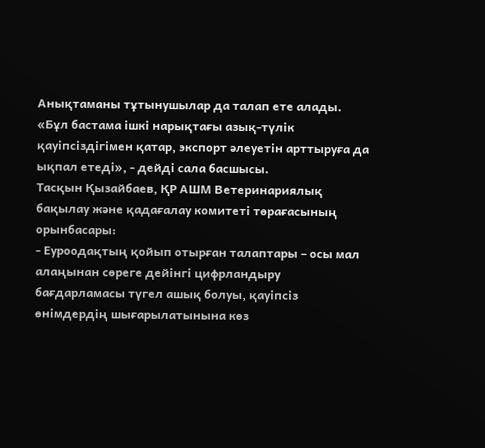Анықтаманы тұтынушылар да талап ете алады. «Бұл бастама ішкі нарықтағы азық-түлік қауіпсіздігімен қатар, экспорт әлеуетін арттыруға да ықпал етеді», - дейді сала басшысы.
Тасқын Қызайбаев, ҚР АШМ Ветеринариялық бақылау және қадағалау комитеті төрағасының орынбасары:
- Еуроодақтың қойып отырған талаптары – осы мал алаңынан сөреге дейінгі цифрландыру бағдарламасы түгел ашық болуы, қауіпсіз өнімдердің шығарылатынына көз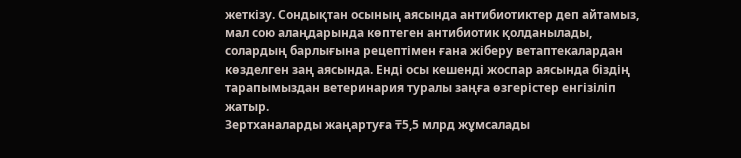жеткізу. Сондықтан осының аясында антибиотиктер деп айтамыз, мал сою алаңдарында көптеген антибиотик қолданылады, солардың барлығына рецептімен ғана жіберу ветаптекалардан көзделген заң аясында. Енді осы кешенді жоспар аясында біздің тарапымыздан ветеринария туралы заңға өзгерістер енгізіліп жатыр.
Зертханаларды жаңартуға ₸5,5 млрд жұмсалады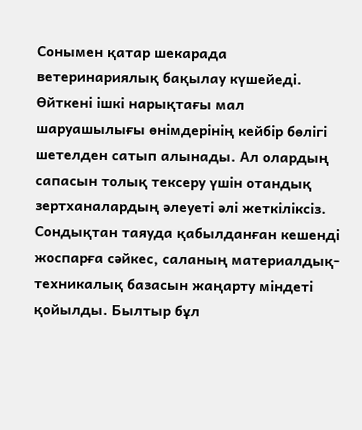Сонымен қатар шекарада ветеринариялық бақылау күшейеді. Өйткені ішкі нарықтағы мал шаруашылығы өнімдерінің кейбір бөлігі шетелден сатып алынады. Ал олардың сапасын толық тексеру үшін отандық зертханалардың әлеуеті әлі жеткіліксіз. Сондықтан таяуда қабылданған кешенді жоспарға сәйкес, саланың материалдық-техникалық базасын жаңарту міндеті қойылды. Былтыр бұл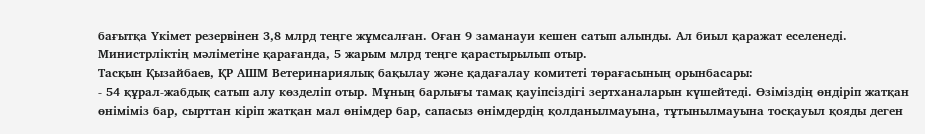бағытқа Үкімет резервінен 3,8 млрд теңге жұмсалған. Оған 9 заманауи кешен сатып алынды. Ал биыл қаражат еселенеді. Министрліктің мәліметіне қарағанда, 5 жарым млрд теңге қарастырылып отыр.
Тасқын Қызайбаев, ҚР АШМ Ветеринариялық бақылау және қадағалау комитеті төрағасының орынбасары:
- 54 құрал-жабдық сатып алу көзделіп отыр. Мұның барлығы тамақ қауіпсіздігі зертханаларын күшейтеді. Өзіміздің өндіріп жатқан өніміміз бар, сырттан кіріп жатқан мал өнімдер бар, сапасыз өнімдердің қолданылмауына, тұтынылмауына тосқауыл қояды деген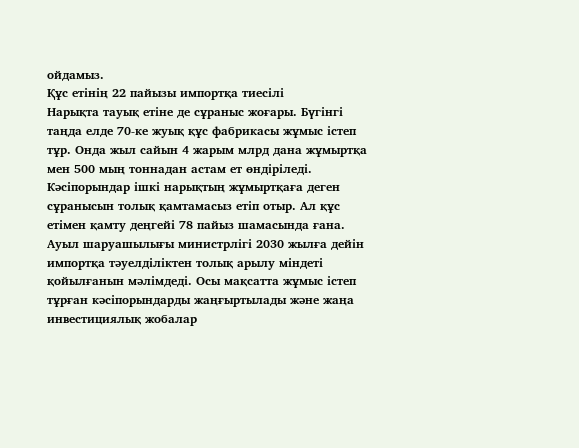ойдамыз.
Құс етінің 22 пайызы импортқа тиесілі
Нарықта тауық етіне де сұраныс жоғары. Бүгінгі таңда елде 70-ке жуық құс фабрикасы жұмыс істеп тұр. Онда жыл сайын 4 жарым млрд дана жұмыртқа мен 500 мың тоннадан астам ет өндіріледі. Кәсіпорындар ішкі нарықтың жұмыртқаға деген сұранысын толық қамтамасыз етіп отыр. Ал құс етімен қамту деңгейі 78 пайыз шамасында ғана. Ауыл шаруашылығы министрлігі 2030 жылға дейін импортқа тәуелділіктен толық арылу міндеті қойылғанын мәлімдеді. Осы мақсатта жұмыс істеп тұрған кәсіпорындарды жаңғыртылады және жаңа инвестициялық жобалар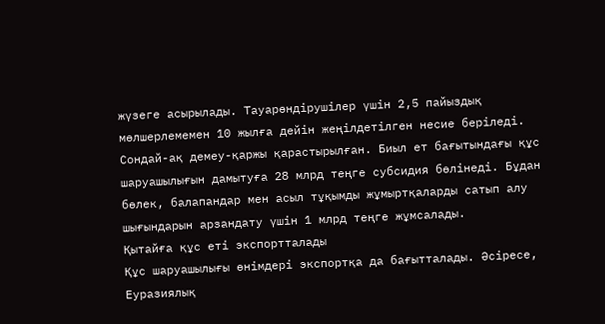жүзеге асырылады. Тауарөндірушілер үшін 2,5 пайыздық мөлшерлемемен 10 жылға дейін жеңілдетілген несие беріледі.
Сондай-ақ демеу-қаржы қарастырылған. Биыл ет бағытындағы құс шаруашылығын дамытуға 28 млрд теңге субсидия бөлінеді. Бұдан бөлек, балапандар мен асыл тұқымды жұмыртқаларды сатып алу шығындарын арзандату үшін 1 млрд теңге жұмсалады.
Қытайға құс еті экспортталады
Құс шаруашылығы өнімдері экспортқа да бағытталады. Әсіресе, Еуразиялық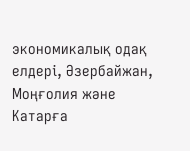экономикалық одақ елдері, Әзербайжан, Моңғолия және Катарға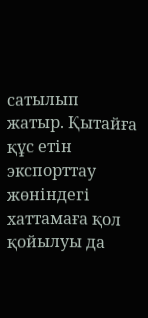сатылып жатыр. Қытайға құс етін экспорттау жөніндегі хаттамаға қол қойылуы да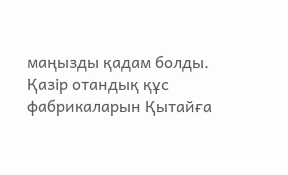маңызды қадам болды. Қазір отандық құс фабрикаларын Қытайға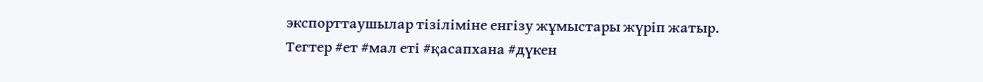экспорттаушылар тізіліміне енгізу жұмыстары жүріп жатыр.
Тегтер #ет #мал еті #қасапхана #дүкен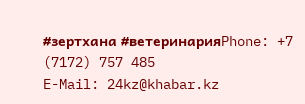#зертхана #ветеринарияPhone: +7 (7172) 757 485
E-Mail: 24kz@khabar.kz